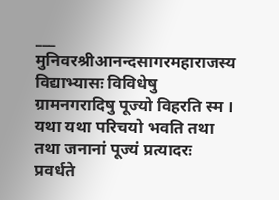___
मुनिवरश्रीआनन्दसागरमहाराजस्य विद्याभ्यासः विविधेषु ग्रामनगरादिषु पूज्यो विहरति स्म । यथा यथा परिचयो भवति तथा तथा जनानां पूज्यं प्रत्यादरः प्रवर्धते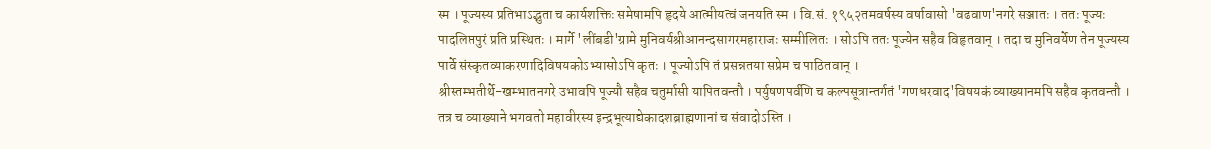स्म । पूज्यस्य प्रतिभाऽद्भुता च कार्यशक्तिः समेषामपि हृदये आत्मीयत्वं जनयति स्म । वि.सं. १९५२तमवर्षस्य वर्षावासो 'वढवाण'नगरे सञ्जातः । ततः पूज्यः पादलिप्तपुरं प्रति प्रस्थितः । मार्गे 'लींबडी'ग्रामे मुनिवर्यश्रीआनन्दसागरमहाराजः सम्मीलितः । सोऽपि ततः पूज्येन सहैव विहृतवान् । तदा च मुनिवर्येण तेन पूज्यस्य पार्वे संस्कृतव्याकरणादिविषयकोऽभ्यासोऽपि कृतः । पूज्योऽपि तं प्रसन्नतया सप्रेम च पाठितवान् ।
श्रीस्तम्भतीर्थे-खम्भातनगरे उभावपि पूज्यौ सहैव चतुर्मासी यापितवन्तौ । पर्युषणपर्वणि च कल्पसूत्रान्तर्गतं 'गणधरवाद'विषयकं व्याख्यानमपि सहैव कृतवन्तौ । तत्र च व्याख्याने भगवतो महावीरस्य इन्द्रभूत्याद्येकादशब्राह्मणानां च संवादोऽस्ति ।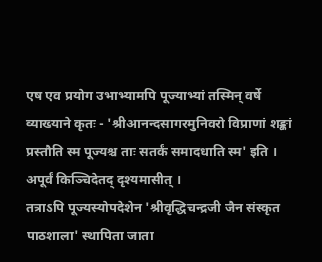एष एव प्रयोग उभाभ्यामपि पूज्याभ्यां तस्मिन् वर्षे व्याख्याने कृतः - 'श्रीआनन्दसागरमुनिवरो विप्राणां शङ्कां प्रस्तौति स्म पूज्यश्च ताः सतर्कं समादधाति स्म' इति । अपूर्वं किञ्चिदेतद् दृश्यमासीत् ।
तत्राऽपि पूज्यस्योपदेशेन 'श्रीवृद्धिचन्द्रजी जैन संस्कृत पाठशाला' स्थापिता जाता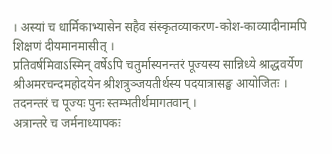। अस्यां च धार्मिकाभ्यासेन सहैव संस्कृतव्याकरण-कोश-काव्यादीनामपि शिक्षणं दीयमानमासीत् ।
प्रतिवर्षमिवाऽस्मिन् वर्षेऽपि चतुर्मास्यनन्तरं पूज्यस्य सान्निध्ये श्राद्धवर्येण श्रीअमरचन्दमहोदयेन श्रीशत्रुञ्जयतीर्थस्य पदयात्रासङ्घ आयोजितः । तदनन्तरं च पूज्यः पुनः स्तम्भतीर्थमागतवान् ।
अत्रान्तरे च जर्मनाध्यापकः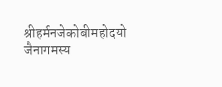श्रीहर्मनजेकोबीमहोदयो जैनागमस्य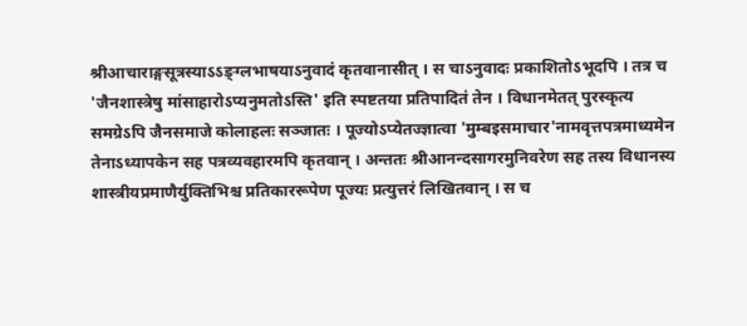श्रीआचाराङ्गसूत्रस्याऽऽङ्ग्लभाषयाऽनुवादं कृतवानासीत् । स चाऽनुवादः प्रकाशितोऽभूदपि । तत्र च 'जैनशास्त्रेषु मांसाहारोऽप्यनुमतोऽस्ति' इति स्पष्टतया प्रतिपादितं तेन । विधानमेतत् पुरस्कृत्य समग्रेऽपि जैनसमाजे कोलाहलः सञ्जातः । पूज्योऽप्येतज्ज्ञात्वा 'मुम्बइसमाचार'नामवृत्तपत्रमाध्यमेन तेनाऽध्यापकेन सह पत्रव्यवहारमपि कृतवान् । अन्ततः श्रीआनन्दसागरमुनिवरेण सह तस्य विधानस्य शास्त्रीयप्रमाणैर्युक्तिभिश्च प्रतिकाररूपेण पूज्यः प्रत्युत्तरं लिखितवान् । स च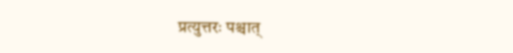प्रत्युत्तरः पश्चात्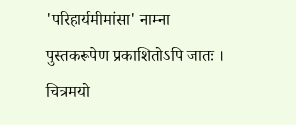'परिहार्यमीमांसा' नाम्ना पुस्तकरूपेण प्रकाशितोऽपि जातः ।
चित्रमयो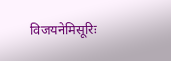विजयनेमिसूरिः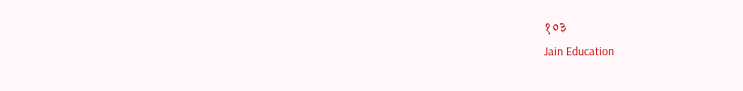१०३
Jain Education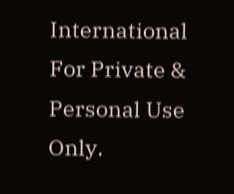International
For Private & Personal Use Only.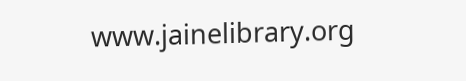www.jainelibrary.org